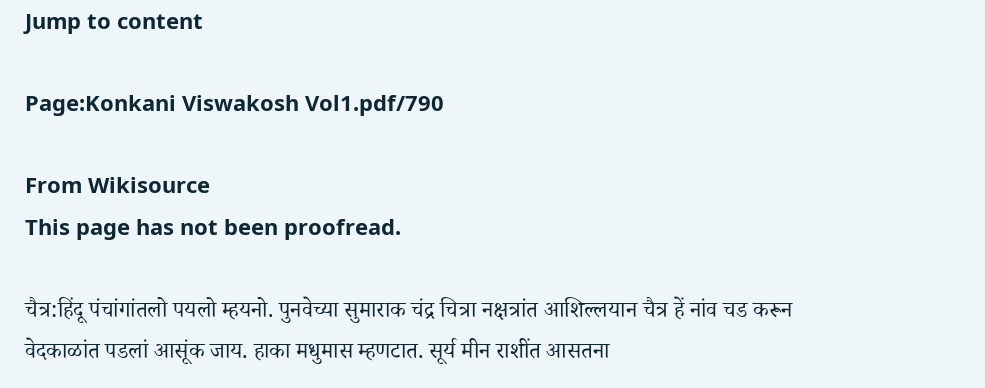Jump to content

Page:Konkani Viswakosh Vol1.pdf/790

From Wikisource
This page has not been proofread.

चैत्र:हिंदू पंचांगांतलो पयलो म्हयनो. पुनवेच्या सुमाराक चंद्र चित्रा नक्षत्रांत आशिल्लयान चैत्र हें नांव चड करून वेदकाळांत पडलां आसूंक जाय. हाका मधुमास म्हणटात. सूर्य मीन राशींत आसतना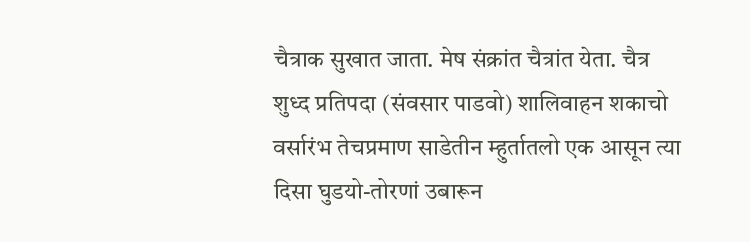चैत्राक सुखात जाता. मेष संक्रांत चैत्रांत येता. चैत्र शुध्द प्रतिपदा (संवसार पाडवो) शालिवाहन शकाचो वर्सारंभ तेचप्रमाण साडेतीन म्हुर्तातलो एक आसून त्या दिसा घुडयो-तोरणां उबारून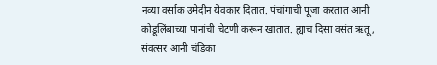नव्या वर्साक उमेदीन येवकार दितात. पंचांगाची पूजा करतात आनी कोडूलिंबाच्या पानांची चेटणी करून खातात. ह्याच दिसा वसंत ऋतू, संवत्सर आनी चंडिका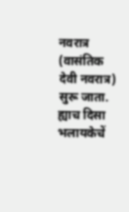नवरात्र (वासंतिक देवी नवरात्र) सुरू जाता. ह्याच दिसा भलायकेचें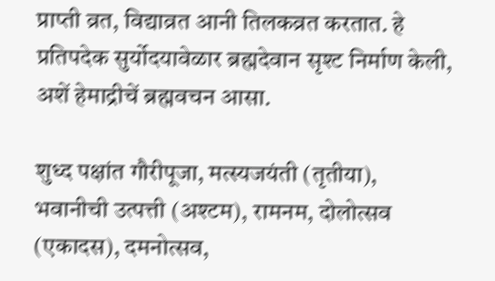प्राप्ती व्रत, विद्याव्रत आनी तिलकव्रत करतात. हे प्रतिपदेक सुर्योदयावेळार ब्रह्मदेवान सृश्ट निर्माण केली, अशें हेमाद्रीचें ब्रह्मवचन आसा.

शुध्द पक्षांत गौरीपूजा, मत्स्यजयंती (तृतीया), भवानीची उत्पत्ती (अश्टम), रामनम, दोलोत्सव (एकादस), दमनोत्सव,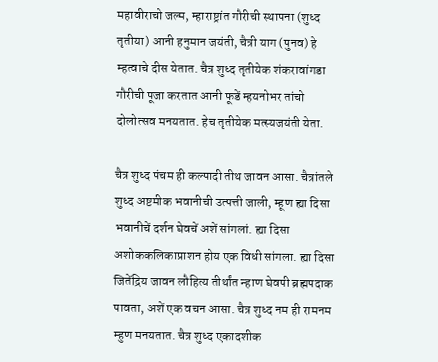महावीराचो जल्म, म्हाराष्ट्रांत गौरीची स्थापना (शुध्द तृतीया) आनी हनुमान जयंती, चैत्री याग (पुनव) हे म्हत्वाचे दीस येतात. चैत्र शुध्द तृतीयेक शंकरावांगडा गौरीची पूजा करतात आनी फूडें म्हयनोभर तांचो दोलोत्सव मनयतात. हेच तृतीयेक मत्स्यजयंती येता.

चैत्र शुध्द पंचम ही कल्पादी तीथ जावन आसा. चैत्रांतले शुध्द अष्टमीक भवानीची उत्पत्ती जाली, म्हूण ह्या दिसा भवानीचें दर्शन घेवचें अशें सांगलां. ह्या दिसा अशोककलिकाप्राशन होय एक विधी सांगला. ह्या दिसा जितेंद्रिय जावन लौहित्य तीर्थांत न्हाण घेवपी ब्रह्मपदाक पावता, अशें एक वचन आसा. चैत्र शुध्द नम ही रामनम म्हुण मनयतात. चैत्र शुध्द एकादशीक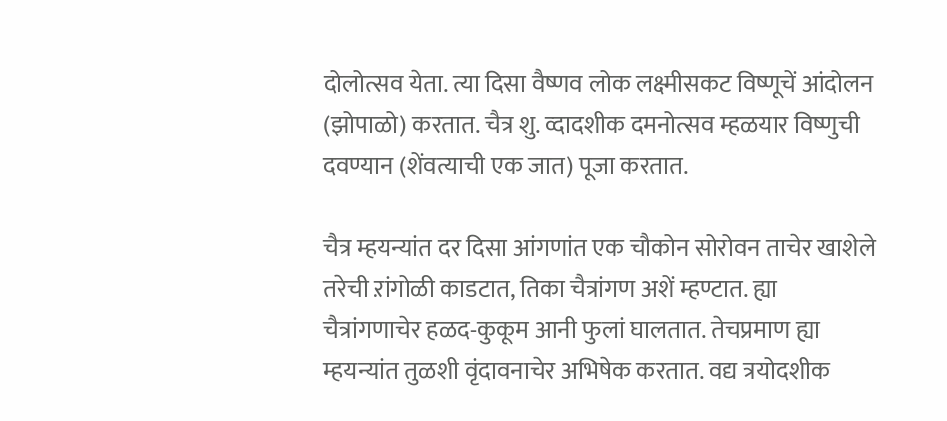दोलोत्सव येता. त्या दिसा वैष्णव लोक लक्ष्मीसकट विष्णूचें आंदोलन (झोपाळो) करतात. चैत्र शु. व्दादशीक दमनोत्सव म्हळयार विष्णुची दवण्यान (शेंवत्याची एक जात) पूजा करतात.

चैत्र म्हयन्यांत दर दिसा आंगणांत एक चौकोन सोरोवन ताचेर खाशेले तरेची ऱांगोळी काडटात, तिका चैत्रांगण अशें म्हण्टात. ह्या चैत्रांगणाचेर हळद-कुकूम आनी फुलां घालतात. तेचप्रमाण ह्या म्हयन्यांत तुळशी वृंदावनाचेर अभिषेक करतात. वद्य त्रयोदशीक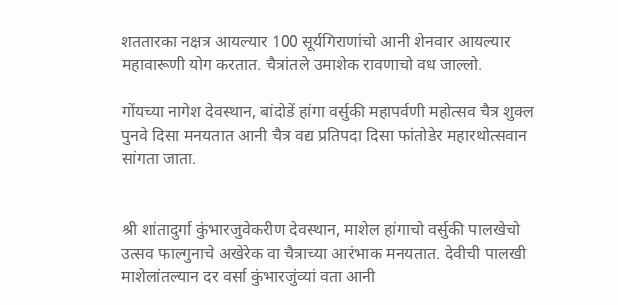शततारका नक्षत्र आयल्यार 100 सूर्यगिराणांचो आनी शेनवार आयल्यार महावारूणी योग करतात. चैत्रांतले उमाशेक रावणाचो वध जाल्लो.

गोंयच्या नागेश देवस्थान, बांदोडें हांगा वर्सुकी महापर्वणी महोत्सव चैत्र शुक्ल पुनवे दिसा मनयतात आनी चैत्र वद्य प्रतिपदा दिसा फांतोडेर महारथोत्सवान सांगता जाता.


श्री शांतादुर्गा कुंभारजुवेकरीण देवस्थान, माशेल हांगाचो वर्सुकी पालखेचो उत्सव फाल्गुनाचे अखेरेक वा चैत्राच्या आरंभाक मनयतात. देवीची पालखी माशेलांतल्यान दर वर्सा कुंभारजुंव्यां वता आनी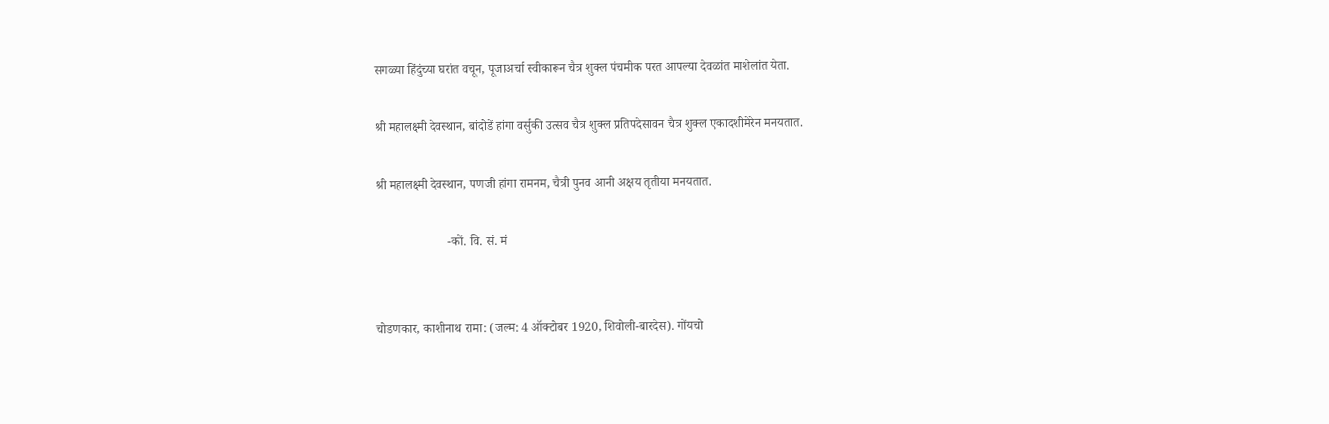सगळ्या हिंदुंच्या घरांत वचून, पूजाअर्चा स्वीकारून चैत्र शुक्ल पंचमीक परत आपल्या देवळांत माशेलांत येता.

श्री महालक्ष्मी देवस्थान, बांदोडें हांगा वर्सुकी उत्सव चैत्र शुक्ल प्रतिपदेसावन चैत्र शुक्ल एकादशीमेरेन मनयतात.

श्री महालक्ष्मी देवस्थान, पणजी हांगा रामनम, चैत्री पुनव आनी अक्षय तृतीया मनयतात.

                       -कों. वि. सं. मं


चोडणकार, काशीनाथ रामा: (जल्म: 4 ऑक्टोबर 1920, शिवोली-बारदेस). गोंयचो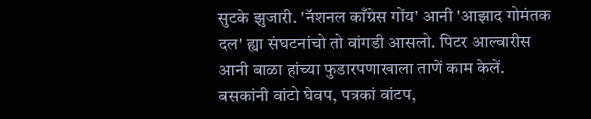सुटके झुजारी. 'नॅशनल काँग्रेस गोंय' आनी 'आझाद गोमंतक दल' ह्या संघटनांचो तो वांगडी आसलो. पिटर आल्वारीस आनी बाळा हांच्या फुडारपणाखाला ताणें काम केलें. बसकांनी वांटो घेवप, पत्रकां वांटप,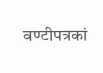वण्टीपत्रकां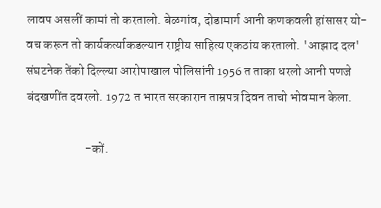लावप असलीं कामां तो करतालो. बेळगांव, दोडामार्ग आनी कणकवली हांसासर यो-वच करून तो कार्यकर्त्याकडल्यान राष्ट्रीय साहित्य एकठांय करतालो. 'आझाद दल' संघटनेक तेंको दिल्ल्या आरोपाखाल पोलिसांनी 1956 त ताका धरलो आनी पणजे बंदखणींत दवरलो. 1972 त भारत सरकारान ताम्रपत्र दिवन ताचो भोवमान केला.

                       -कों.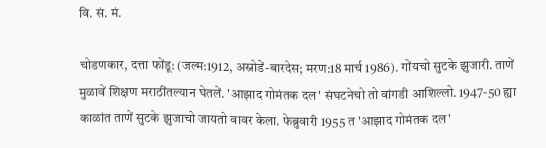वि. सं. मं.

चोडणकार, दत्ता फोंडू: (जल्म:1912, अस्नोडें-बारदेस; मरण:18 मार्च 1986). गोंयचो सुटके झुजारी. ताणें मुळावें शिक्षण मराठींतल्यान घेतलें. 'आझाद गोमंतक दल' संघटनेचो तो वांगडी आशिल्लो. 1947-50 ह्या काळांत ताणें सुटके झुजाचो जायतो वावर केला. फेब्रुवारी 1955 त 'आझाद गोमंतक दल'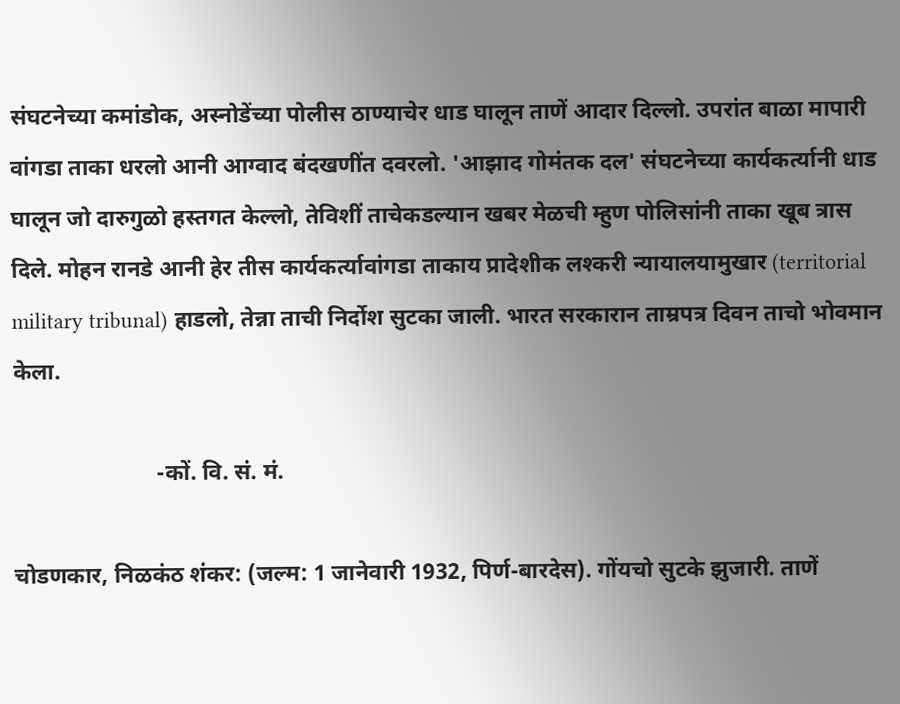संघटनेच्या कमांडोक, अस्नोडेंच्या पोलीस ठाण्याचेर धाड घालून ताणें आदार दिल्लो. उपरांत बाळा मापारी वांगडा ताका धरलो आनी आग्वाद बंदखणींत दवरलो. 'आझाद गोमंतक दल' संघटनेच्या कार्यकर्त्यानी धाड घालून जो दारुगुळो हस्तगत केल्लो, तेविशीं ताचेकडल्यान खबर मेळची म्हुण पोलिसांनी ताका खूब त्रास दिले. मोहन रानडे आनी हेर तीस कार्यकर्त्यावांगडा ताकाय प्रादेशीक लश्करी न्यायालयामुखार (territorial military tribunal) हाडलो, तेन्ना ताची निर्दोश सुटका जाली. भारत सरकारान ताम्रपत्र दिवन ताचो भोवमान केला.

                         -कों. वि. सं. मं.

चोडणकार, निळकंठ शंकर: (जल्म: 1 जानेवारी 1932, पिर्ण-बारदेस). गोंयचो सुटके झुजारी. ताणें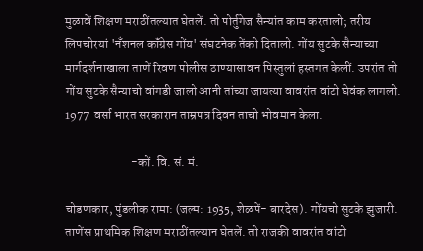मुळावें शिक्षण मराठींतल्यात घेतलें. तो पोर्तुगेज सैन्यांत काम करतालो; तरीय लिपचोरयां 'नँशनल कॉंग्रेस गोंय' संघटनेक तेंको दितालो. गोंय सुटके सैन्याच्या मार्गदर्शनाखाला ताणें रिवण पोलीस ठाण्यासावन पिस्तुलां हस्तगत केलीं. उपरांत तो गोंय सुटके सैन्याचो वांगडी जालो आनी तांच्या जायत्या वावरांत वांटो घेवंक लागलो. 1977 वर्सा भारत सरकारान ताम्रपत्र दिवन ताचो भोवमान केला.

                          -कों. वि. सं. मं.

चोडणकार, पुंडलीक रामा: (जल्म: 1935, शेळपें- बारदेस). गोंयचो सुटके झुजारी. ताणेंस प्राथमिक शिक्षण मराठींतल्यान घेतलें. तो राजकी वावरांत वांटो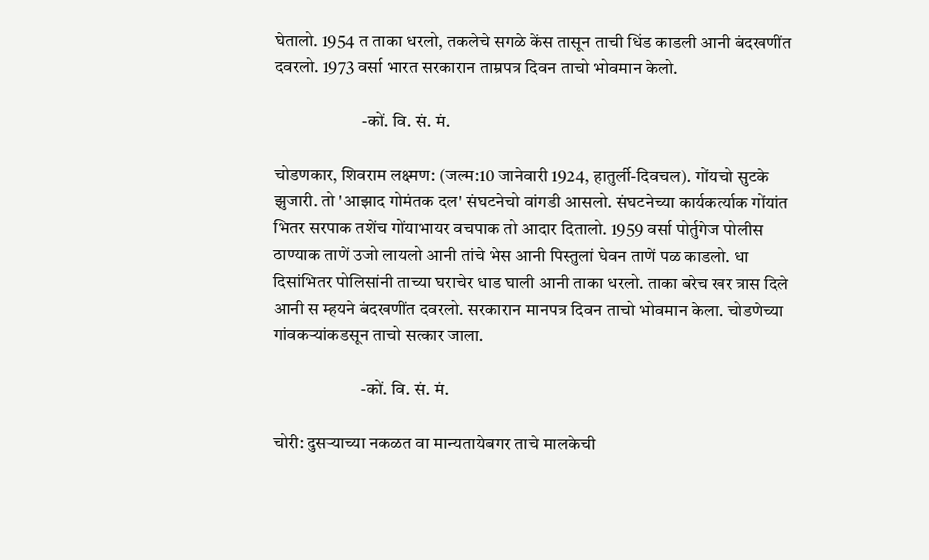घेतालो. 1954 त ताका धरलो, तकलेचे सगळे केंस तासून ताची धिंड काडली आनी बंदखणींत दवरलो. 1973 वर्सा भारत सरकारान ताम्रपत्र दिवन ताचो भोवमान केलो.

                         -कों. वि. सं. मं.

चोडणकार, शिवराम लक्ष्मण: (जल्म:10 जानेवारी 1924, हातुर्ली-दिवचल). गोंयचो सुटके झुजारी. तो 'आझाद गोमंतक दल' संघटनेचो वांगडी आसलो. संघटनेच्या कार्यकर्त्याक गोंयांत भितर सरपाक तशेंच गोंयाभायर वचपाक तो आदार दितालो. 1959 वर्सा पोर्तुगेज पोलीस ठाण्याक ताणें उजो लायलो आनी तांचे भेस आनी पिस्तुलां घेवन ताणें पळ काडलो. धा दिसांभितर पोलिसांनी ताच्या घराचेर धाड घाली आनी ताका धरलो. ताका बरेच खर त्रास दिले आनी स म्हयने बंदखणींत दवरलो. सरकारान मानपत्र दिवन ताचो भोवमान केला. चोडणेच्या गांवकऱ्यांकडसून ताचो सत्कार जाला.

                         -कों. वि. सं. मं.

चोरी: दुसऱ्याच्या नकळत वा मान्यतायेबगर ताचे मालकेची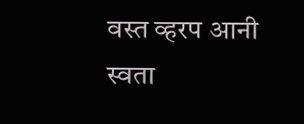वस्त व्हरप आनी स्वता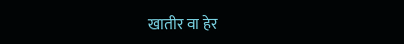खातीर वा हेर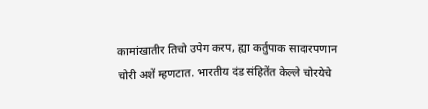कामांखातीर तिचो उपेग करप, ह्या कर्तुपाक सादारपणान चोरी अशें म्हणटात. भारतीय दंड संहितेंत केल्ले चोरयेचे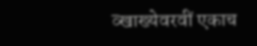व्खाख्येवरवीं एकाच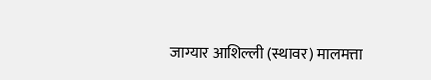जाग्यार आशिल्ली (स्थावर) मालमत्ता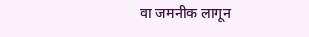वा जमनीक लागून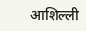आशिल्ली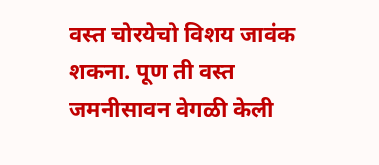वस्त चोरयेचो विशय जावंक शकना. पूण ती वस्त जमनीसावन वेगळी केली